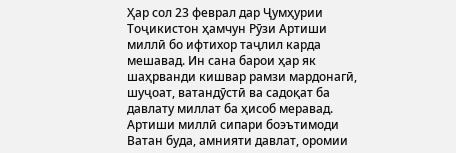Ҳар сол 23 феврал дар Ҷумҳурии Тоҷикистон ҳамчун Рӯзи Артиши миллӣ бо ифтихор таҷлил карда мешавад. Ин сана барои ҳар як шаҳрванди кишвар рамзи мардонагӣ, шуҷоат, ватандӯстӣ ва садоқат ба давлату миллат ба ҳисоб меравад. Артиши миллӣ сипари боэътимоди Ватан буда, амнияти давлат, оромии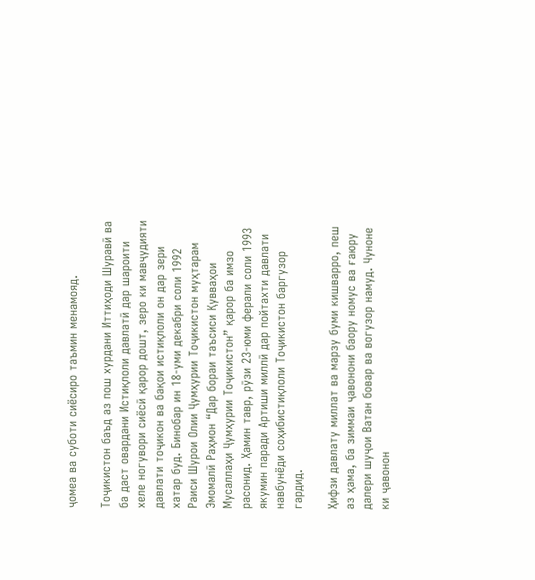ҷомеа ва суботи сиёсиро таъмин менамояд.

Тоҷикистон баъд аз пош хурдани Иттиҳоди Шуравӣ ва ба даст овардани Истиқлоли давлатӣ дар шароити хеле ногувори сиёсӣ қарор дошт, зеро ки мавҷудияти давлати тоҷикон ва бақои истиқлоли он дар зери хатар буд. Бинобар ин 18-уми декабри соли 1992 Раиси Шурои Олии Ҷумҳурии Тоҷикистон муҳтарам Эмомалӣ Раҳмон “Дар бораи таъсиси Қувваҳои Мусаллаҳи Ҷумҳурии Тоҷикистон” қарор ба имзо расонид. Ҳамин тавр, рӯзи 23-юми ферали соли 1993 якумин паради Артиши миллӣ дар пойтахти давлати навбунёди соҳибистиқлоли Тоҷикистон баргузор гардид.

Ҳифзи давлату миллат ва марзу буми кишварро, пеш аз ҳама, ба зиммаи ҷавонони баору номус ва ғаюру далери шуҷои Ватан бовар ва вогузор намуд. Чуноне ки ҷавонон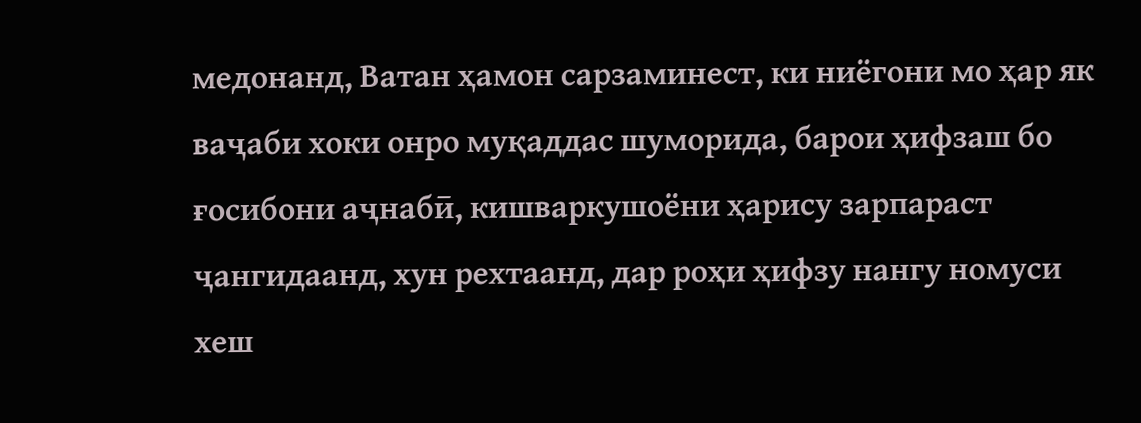медонанд, Ватан ҳамон сарзаминест, ки ниёгони мо ҳар як ваҷаби хоки онро муқаддас шуморида, барои ҳифзаш бо ғосибони аҷнабӣ, кишваркушоёни ҳарису зарпараст ҷангидаанд, хун рехтаанд, дар роҳи ҳифзу нангу номуси хеш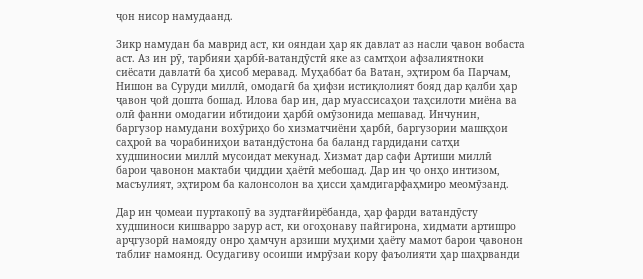ҷон нисор намудаанд.

Зикр намудан ба маврид аст, ки ояндаи ҳар як давлат аз насли ҷавон вобаста аст. Аз ин рӯ, тарбияи ҳарбӣ-ватандӯстӣ яке аз самтҳои афзалиятноки сиёсати давлатӣ ба ҳисоб меравад. Муҳаббат ба Ватан, эҳтиром ба Парчам, Нишон ва Суруди миллӣ, омодагӣ ба ҳифзи истиқлолият бояд дар қалби ҳар ҷавон ҷой дошта бошад. Илова бар ин, дар муассисаҳои таҳсилоти миёна ва олӣ фанни омодагии ибтидоии ҳарбӣ омӯзонида мешавад. Инчунин, баргузор намудани вохӯриҳо бо хизматчиёни ҳарбӣ, баргузории машқҳои саҳроӣ ва чорабиниҳои ватандӯстона ба баланд гардидани сатҳи худшиносии миллӣ мусоидат мекунад. Хизмат дар сафи Артиши миллӣ барои ҷавонон мактаби ҷиддии ҳаётӣ мебошад. Дар ин ҷо онҳо интизом, масъулият, эҳтиром ба калонсолон ва ҳисси ҳамдигарфаҳмиро меомӯзанд.

Дар ин ҷомеаи пуртакопӯ ва зудтағйирёбанда, ҳар фарди ватандӯсту худшиноси кишварро зарур аст, ки огоҳонаву пайгирона, хидмати артишро арҷгузорӣ намояду онро ҳамчун арзиши муҳими ҳаёту мамот барои ҷавонон таблиғ намоянд. Осудагиву осоиши имрӯзаи кору фаъолияти ҳар шаҳрванди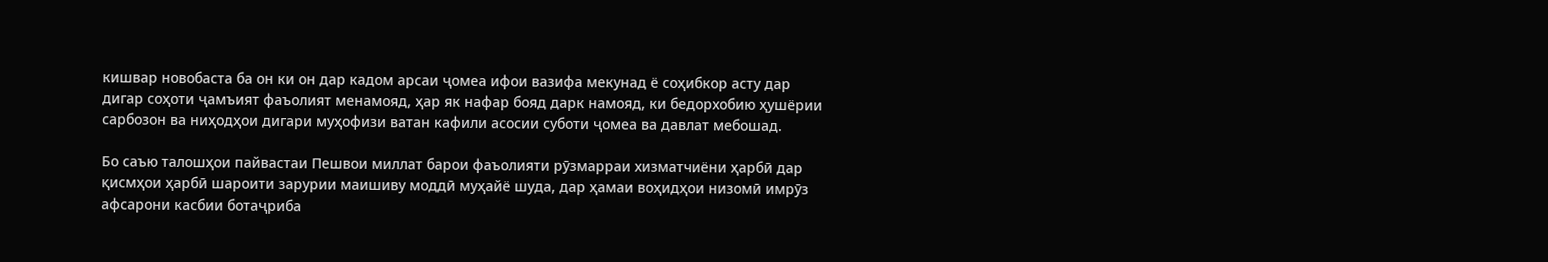кишвар новобаста ба он ки он дар кадом арсаи ҷомеа ифои вазифа мекунад ё соҳибкор асту дар дигар соҳоти ҷамъият фаъолият менамояд, ҳар як нафар бояд дарк намояд, ки бедорхобию ҳушёрии сарбозон ва ниҳодҳои дигари муҳофизи ватан кафили асосии суботи ҷомеа ва давлат мебошад.

Бо саъю талошҳои пайвастаи Пешвои миллат барои фаъолияти рӯзмарраи хизматчиёни ҳарбӣ дар қисмҳои ҳарбӣ шароити зарурии маишиву моддӣ муҳайё шуда, дар ҳамаи воҳидҳои низомӣ имрӯз афсарони касбии ботаҷриба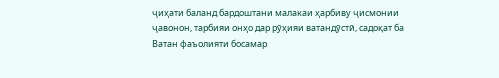ҷиҳати баланд бардоштани малакаи ҳарбиву ҷисмонии ҷавонон, тарбияи онҳо дар рӯҳияи ватандӯстӣ, садоқат ба Ватан фаъолияти босамар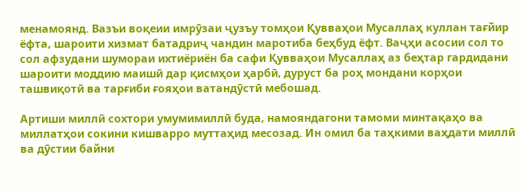менамоянд. Вазъи воқеии имрӯзаи ҷузъу томҳои Қувваҳои Мусаллаҳ куллан тағйир ёфта, шароити хизмат батадриҷ чандин маротиба беҳбуд ёфт. Ваҷҳи асосии сол то сол афзудани шумораи ихтиёриён ба сафи Қувваҳои Мусаллаҳ аз беҳтар гардидани шароити моддию маишӣ дар қисмҳои ҳарбӣ, дуруст ба роҳ мондани корҳои ташвиқотӣ ва тарғиби ғояҳои ватандӯстӣ мебошад.

Артиши миллӣ сохтори умумимиллӣ буда, намояндагони тамоми минтақаҳо ва миллатҳои сокини кишварро муттаҳид месозад. Ин омил ба таҳкими ваҳдати миллӣ ва дӯстии байни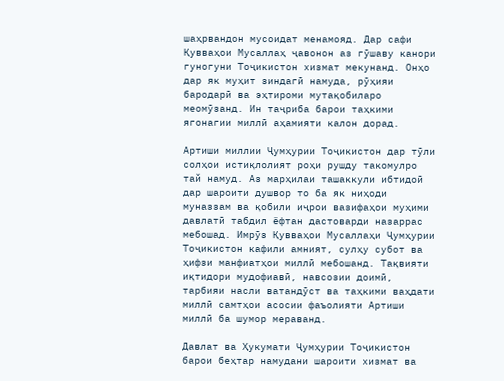шаҳрвандон мусоидат менамояд. Дар сафи Қувваҳои Мусаллаҳ ҷавонон аз гӯшаву канори гуногуни Тоҷикистон хизмат мекунанд. Онҳо дар як муҳит зиндагӣ намуда, рӯҳияи бародарӣ ва эҳтироми мутақобиларо меомӯзанд. Ин таҷриба барои таҳкими ягонагии миллӣ аҳамияти калон дорад.

Артиши миллии Ҷумҳурии Тоҷикистон дар тӯли солҳои истиқлолият роҳи рушду такомулро тай намуд. Аз марҳилаи ташаккули ибтидоӣ дар шароити душвор то ба як ниҳоди муназзам ва қобили иҷрои вазифаҳои муҳими давлатӣ табдил ёфтан дастоварди назаррас мебошад. Имрӯз Қувваҳои Мусаллаҳи Ҷумҳурии Тоҷикистон кафили амният, сулҳу субот ва ҳифзи манфиатҳои миллӣ мебошанд. Тақвияти иқтидори мудофиавӣ, навсозии доимӣ, тарбияи насли ватандӯст ва таҳкими ваҳдати миллӣ самтҳои асосии фаъолияти Артиши миллӣ ба шумор мераванд.

Давлат ва Ҳукумати Ҷумҳурии Тоҷикистон барои беҳтар намудани шароити хизмат ва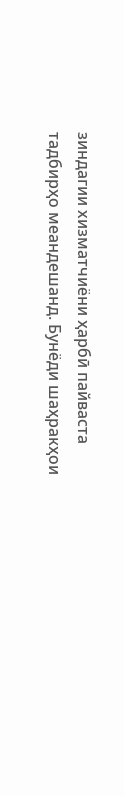зиндагии хизматчиёни ҳарбӣ пайваста тадбирҳо меандешанд. Бунёди шаҳракҳои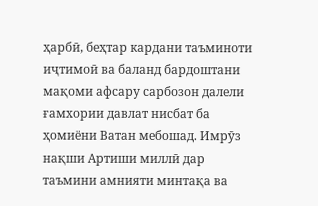ҳарбӣ, беҳтар кардани таъминоти иҷтимоӣ ва баланд бардоштани мақоми афсару сарбозон далели ғамхории давлат нисбат ба ҳомиёни Ватан мебошад. Имрӯз нақши Артиши миллӣ дар таъмини амнияти минтақа ва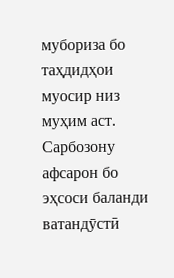мубориза бо таҳдидҳои муосир низ муҳим аст. Сарбозону афсарон бо эҳсоси баланди ватандӯстӣ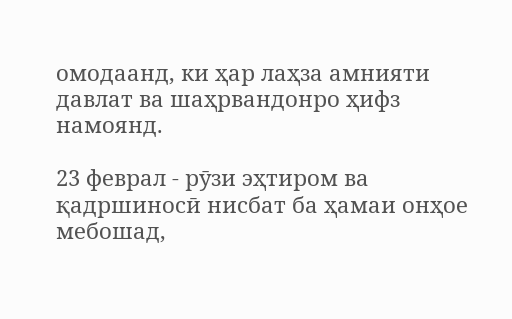омодаанд, ки ҳар лаҳза амнияти давлат ва шаҳрвандонро ҳифз намоянд.

23 феврал - рӯзи эҳтиром ва қадршиносӣ нисбат ба ҳамаи онҳое мебошад,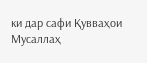ки дар сафи Қувваҳои Мусаллаҳ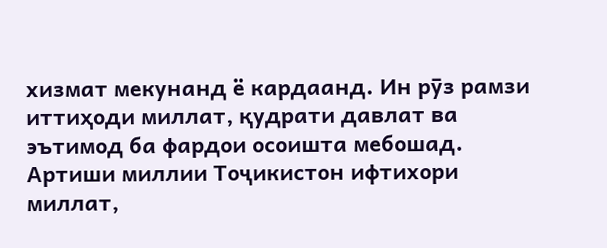хизмат мекунанд ё кардаанд. Ин рӯз рамзи иттиҳоди миллат, қудрати давлат ва эътимод ба фардои осоишта мебошад. Артиши миллии Тоҷикистон ифтихори миллат,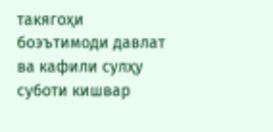такягоҳи боэътимоди давлат ва кафили сулҳу суботи кишвар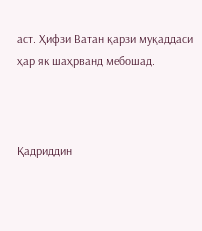аст. Ҳифзи Ватан қарзи муқаддаси ҳар як шаҳрванд мебошад.



Қадриддин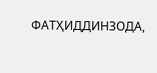ФАТҲИДДИНЗОДА,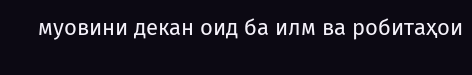муовини декан оид ба илм ва робитаҳои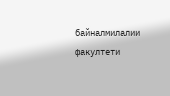байналмилалии факултети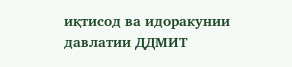иқтисод ва идоракунии давлатии ДДМИТ